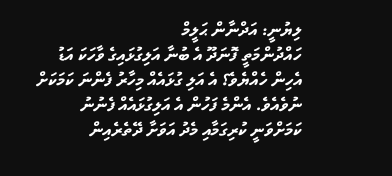ލިޔުނީ: އަދްނާން ޙަލީމް
ހައްދުންމަތީ ފޮނަދޫ އެ ބުނާ އަލިގުޅައިގެ ވާހަކަ އަޑު އެހިން ހެއްޔެވެ؟ އެ އަލި ގުޅައެއް މިހާރު ފެންނަ ކަމަކަށް ނުވެއެވެ. އެންމެ ފަހުން އެ އަލިގުޅައެއް ފެނުނު ކަމަށްވަނީ ކުރިގަމާއި މެދު އަވަށާ ދޭތެރެއިން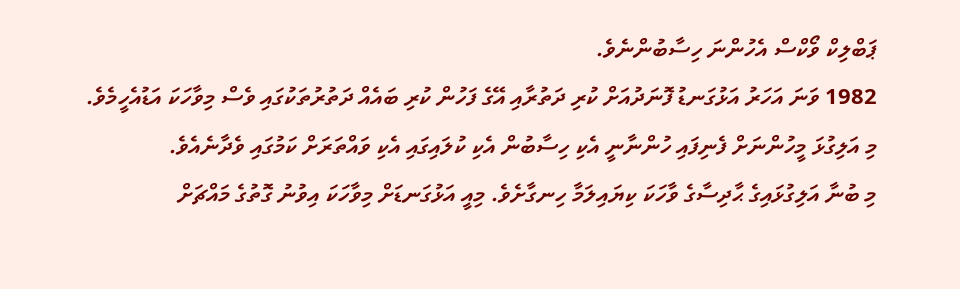ޕަބްލިކް ވޯކްސް އެހުންނަ ހިސާބުންނެވެ.
1982 ވަނަ އަހަރު އަޅުގަނޑު ފޮނަދުއަށް ކުރި ދަތުރާއި އޭގެ ފަހުން ކުރި ބައެއް ދަތުރުތަކުގައި ވެސް މިވާހަކަ އަޑުއެހީމެވެ.
މި އަލިގުޅަ މީހުންނަށް ފެނިފައި ހުންނާނީ އެކި ހިސާބުން އެކި ކުލައިގައި އެކި ވައްތަރަށް ކަމުގައި ވެދާނެއެވެ.
މި ބުނާ އަލިގުޅައިގެ ޙާދިސާގެ ވާހަކަ ކިޔައިލަމާ ހިނގާށެވެ. މިއީ އަޅުގަނޑަށް މިވާހަކަ އިވުނު ގޮތުގެ މައްޗަށް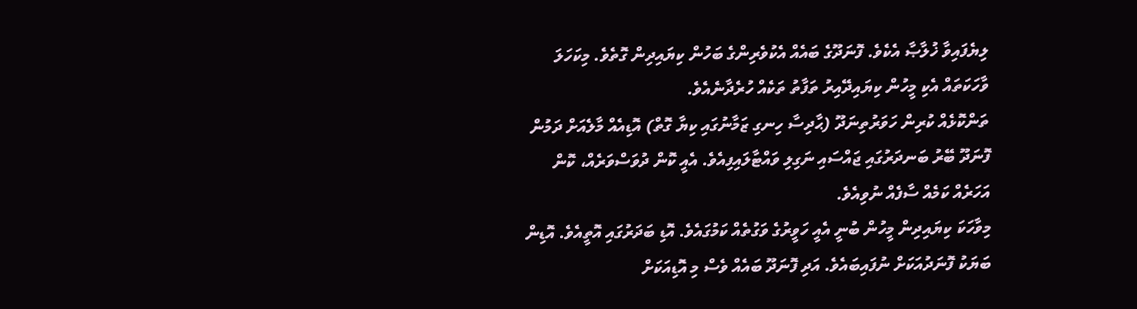ލިޔެފައިވާ ޚުލާޞާ އެކެވެ. ފޮނަދޫގެ ބައެއް އެކުވެރިންގެ ބަހުން ކިޔައިދިން ގޮތެވެ. މިކަހަލަ ވާހަކަތައް އެކި މީހުން ކިޔައިދޭއިރު ތަފާތު ތަކެއް ހުރެދާނެއެވެ.
ތަންކޮޅެއް ކުރިން ހަވަރުތިނަދޫ (ޙާދިސާ ހިނގި ޒަމާނުގައި ކިޔާ ގޮތް) އޮޑިއެއް މާލެއަށް ދަމުން ފޮނަދޫ ބޭރު ބަނދަރުގައި ޖައްސައި ނަގިލި ވައްޓާލައިފިއެވެ. އެއީ ކޮން ދުވަސްވަރެއް، ކޮން އަހަރެއް ކަމެއް ސާފެއް ނުވިއެވެ.
މިވާހަކަ ކިޔައިދިން މީހުން ބުނީ އެއީ ހަވީރުގެ ވަގުތެއް ކަމުގައެވެ. އޮޑި ބަދަރުގައި އޮތީއެވެ. އޮޑިން ބަޔަކު ފޮނަދުއަކަށް ނުފައިބައެވެ. އަދި ފޮނަދޫ ބައެއް ވެސް މި އޮޑިއަކަށް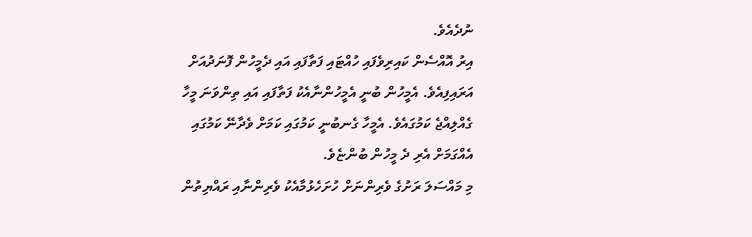ނުދެއެވެ.
އިރު އޮއްސެން ކައިރިވެފައި ހުއްޓައި ފަތާފައި އައި ދެމީހުން ފޮނަދުއަށް އަރައިފިއެވެ. އެމީހުން ބުނީ އެމީހުންނާއެކު ފަތާފައި އައި ތިންވަނަ މީހާ ގެއްލިއްޖެ ކަމުގައެވެ. އެމީހާ ގެނބުނީ ކަމުގައި ކަމަށް ވެދާނޭ ކަމުގައި އެއްގަމަށް އެރި ދެ މީހުން ބުންޏެވެ.
މި މައްސަލަ ރަށުގެ ވެރިންނަށް ހުށަހެޅުމާއެކު ވެރިންނާއި ރައްޔިތުން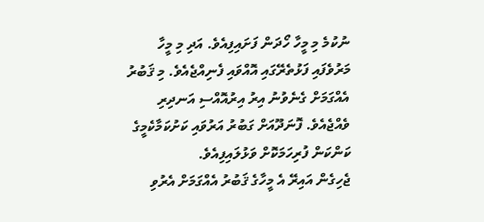ނުކުމެ މި މީހާ ހޯދަން ފަށައިފިއެވެ. އަދި މި މީހާ މަރުވެފައި ފަޅުތެރޭގައި އޮއްވައި ފެނިއްޖެއެވެ. މި ޤަބުރު އެއްގަމަށް ގެނެވުނު އިރު އިރުއޮއްސި އަނދިރި ވެއްޖެއެވެ. ފޮނަދޫއަށް ގަބުރު އަރުވައި ކަށުކަމާކެމީގެ ކަންކަން ފުރިހަމަކޮށް ވަޅުލައިފިއެވެ.
ޖެހިގެން އައިރޭ އެ މީހާގެ ޤަބުރު އެއްގަމަށް އެރުވި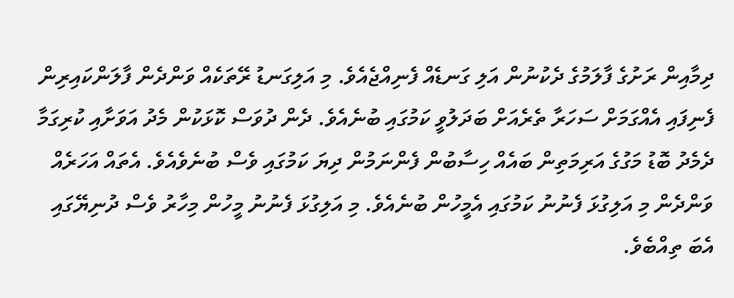ދިމާއިން ރަށުގެ ފާލަމުގެ ދެކުނުން އަލި ގަނޑެއް ފެނިއްޖެއެވެ. މި އަލިގަނޑު ރޭތަކެއް ވަންދެން ފާލަންކައިރިން ފެނިފައި އެއްގަމަށް ސަހަރާ ތެރެއަށް ބަދަލުވީ ކަމުގައި ބުނެއެވެ. ދެން ދުވަސް ކޮޅަކުން މެދު އަވަށާއި ކުރިގަމާ ދެމެދު ބޮޑު މަގުގެ އަރިމަތިން ބައެއް ހިސާބުން ފެންނަމުން ދިޔަ ކަމުގައި ވެސް ބުނެވެއެވެ. އެތައް އަހަރެއް ވަންދެން މި އަލިގުޅަ ފެނުނު ކަމުގައި އެމީހުން ބުނެއެވެ. މި އަލިގުޅަ ފެނުނު މީހުން މިހާރު ވެސް ދުނިޔޭގައި އެބަ ތިއްބެވެ.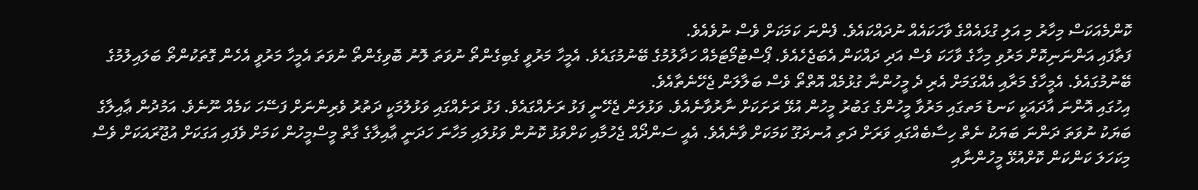ކޮންމެއަކަސް މިހާރު މި އަލި ގުޅައެއްގެ ވާހަކައެއް ނުދައްކައެވެ. ފެންނަ ކަމަކަށް ވެސް ނުވެއެވެ.
ފަތާފައި އަންނަނިކޮށް މަރުވި މިހާގެ ވާހަކަ ވެސް އަދި ދައްކަން އެބަޖެހެއެވެ. ޕޯސްޓުމޯޓަމެއް ހަދާލުމުގެ ބޭނުމުގައެވެ. އެމީހާ މަރުވީ ގެބިގެންތޯ ނުވަތަ ލޮނު ބޮވިގެންތޯ ނުވަތަ އެމީހާ މަރުވީ އެހެން ގޮތަކުންތޯ ބަލައިލުމުގެ ބޭނުމުގައެވެ. އެމީހާގެ މަރާއި އެއްގަމަށް އެރި ދެ މީހުންނާ ގުޅުމެއް އޮތްތޯ ވެސް ބަލާލަން ޖެހޭނެތާއެވެ.
އިހުގައި އޮންނަ އާދައަކީ ކަނޑު މަތގައި މަރުވާ މީހުންގެ ގަބުރު މީހުން އުޅޭ ރަށަކަށް ނާރުވާނެއެވެ. ވަޅުލަން ޖެހޭނީ ފަޅު ރަށެއްގައެވެ. ފަޅު ރަށެއްގައި ވަޅުލުމަކީ ދަތުރު ވެރިންނަށް ފަސޭހަ ކަމެއް ނޫނެވެ. އަމުދުން ޢާއިލާގެ ބަޔަކު ނުވަތަ ދަންނަ ބަޔަކު ނެތް ހިސާބެއްގައި ވަރަށް ދަތި އުނދަގޫ ކަމަކަށް ވާނެއެވެ. އެއީ ސަންދޯއް ޖެހުމާއި ކަށްވަޅު ކޮނުން ވަޅުލައި މަހާނަ ހަދަނީ ޢާއިލާގެ ގާތް މީސްމީހުން ކަމަށް ވެފައި އަގަކަށް އުޖޫރައަކަށް ވެސް މިކަހަލަ ކަންކަން ކޮށްއުޅޭ މީހުންނާއި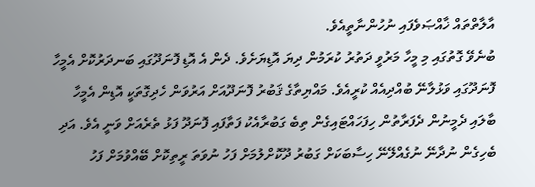އާލާތްތައް ޚާއްޞަވެފައި ނުހުންނާތީއެވެ.
ބުނެވޭ ގޮތުގައި މި މީހާ މަރުވީ ދަތުރު ކުރަމުން ދިޔަ އޮޑިޔަށެވެ. ދެން އެ އޮޑި ފޮނަދޫގައި ބަނދަރުކޮށް އެމީހާ ފޮނަދޫގައި ވަޅުލާނޭ ބުއްދިއެއް ކުރީއެވެ. މައްޔިތާގެ ޤަބުރު ފޮނަދޫއަށް އަރުވަން ހެދިގޮތަކީ އޮޑިން އެމީހާ ބާލައި ދެމީނުން ދެފަރާތުން ހިފަހައްޓައިގެން ތިބެ ގަބުރާއެކު ފަތާފައި ފޮނަދޫ ފަޅު ތެރެއަށް ވަނީ އެވެ. އަދި ބެހިގެން ނުދާނޭ ނުގެއްލޭނޭ ހިސާބަކަށް ގަބުރު ދޫކޮށްލުމަށް ފަހު ނުވަތަ ރީތިކޮށް ބޭއްވުމަށް ފަހު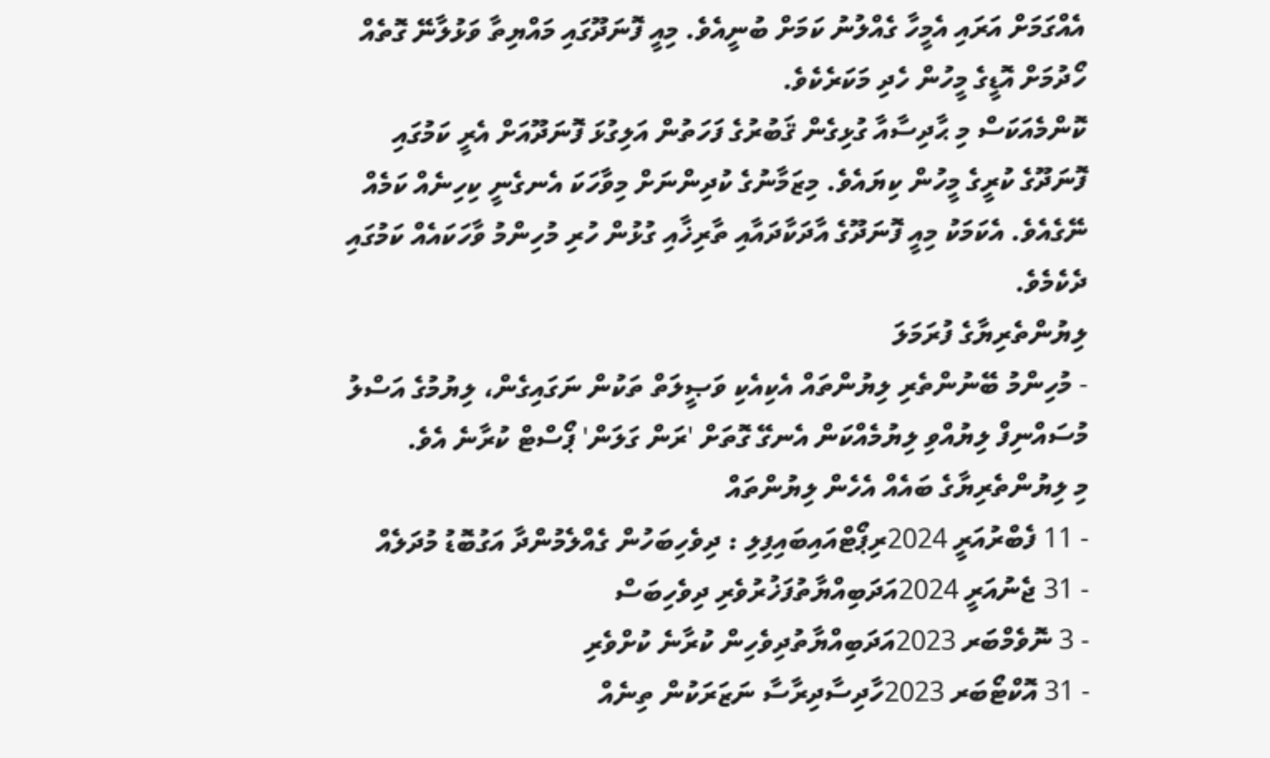އެއްގަމަށް އަރައި އެމީހާ ގެއްލުނު ކަމަށް ބުނީއެވެ. މިއީ ފޮނަދޫގައި މައްޔިތާ ވަޅުލާނޭ ގޮތެއް ހޯދުމަށް އޮޑީގެ މީހުން ހެދި މަކަރެކެވެ.
ކޮންމެއަކަސް މި ޙާދިސާއާ ގުޅިގެން ޤަބުރުގެ ފަހަތުން އަލިގުޅަ ފޮނަދޫއަށް އެރީ ކަމުގައި ފޮނަދޫގެ ކުރީގެ މީހުން ކިޔައެވެ. މިޒަމާނުގެ ކުދިންނަށް މިވާހަކަ އެނގެނީ ކިހިނެއް ކަމެއް ނޭގެއެވެ. އެކަމަކު މިއީ ފޮނަދޫގެ އާދަކާދައާއި ތާރިޚާއި ގުޅުން ހުރި މުހިންމު ވާހަކައެއް ކަމުގައި ދެކެމެވެ.
ލިޔުންތެރިޔާގެ ފުރަމަލަ
- މުހިންމު ބޭނުންތެރި ލިޔުންތައް އެކިއެކި ވަޞީލަތް ތަކުން ނަގައިގެން، ލިޔުމުގެ އަސްލު މުސައްނިފް ލިޔުއްވި ލިޔުމެއްކަން އެނގޭ ގޮތަށް 'ރަން ގަލަން' ޕޯސްޓް ކުރާނެ އެވެ.
މި ލިޔުންތެރިޔާގެ ބައެއް އެހެން ލިޔުންތައް
- 11 ފެބްރުއަރީ 2024ރިޕޯޓްއައިބައިފިލި : ދިވެހިބަހުން ގެއްލެމުންދާ އަގުބޮޑު މުދަލެއް
- 31 ޖެނުއަރީ 2024އަދަބިއްޔާތުފަޚުރުވެރި ދިވެހިބަސް
- 3 ނޮވެމްބަރ 2023އަދަބިއްޔާތުދިވެހިން ކުރާނެ ކުށްވެރި
- 31 އޮކްޓޯބަރ 2023ހާދިސާދިރާސާ ނަޒަރަކުން ތިނެއް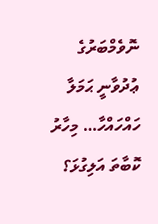ނޮވެމްބަރުގެ ޢުދުވާނީ ޙަމަލާ
ހައްހައްހާ… މިހާރު ކޮބާތަ އަލިގުޅަ؟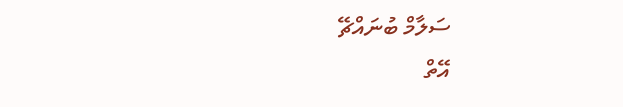ސަލާމް ބުނައްޗޭ
އޭތް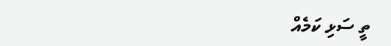ތީ ސަޅި ކަމެއް